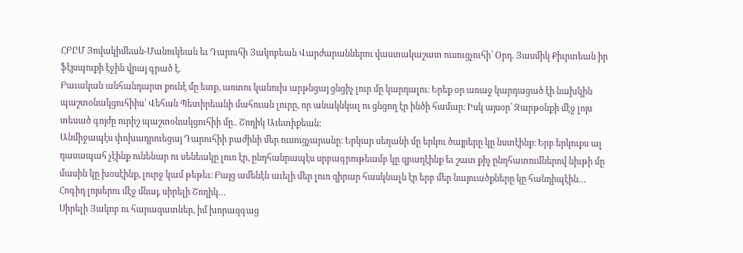ՀԲԸՄ Յովակիմեան-Մանուկեան եւ Դարուհի Յակոբեան Վարժարաններու վաստակաշատ ուսուցչուհի՝ Օրդ. Յասմիկ Քիւրտեան իր ֆէյսպուքի էջին վրայ գրած է.
Բաւական անհանդարտ քունէ մը ետք, առտու կանուխ արթնցայ ցնցիչ լուր մը կարդալու։ Երեք օր առաջ կարդացած էի նախկին պաշտօնակցուհիիս՝ Վեհան Պետիրեանի մահուան լուրը, որ անակնկալ ու ցնցող էր ինծի համար։ Իսկ այսօր՝ Զարթօնքի մէջ լոյս տեսած գոյժը ուրիշ պաշտօնակցուհիի մը.. Շողիկ Աւետիքեան։
Անմիջապէս փոխադրուեցայ Դարուհիի բաժինի մեր ուսուցչարանը։ Երկար սեղանի մը երկու ծայրերը կը նստէինք։ Երբ երկուքս ալ դասապահ չէինք ունենար ու սենեակը լուռ էր, ընդհանրապէս սրբագրութեամբ կը զբաղէինք եւ շատ քիչ ընդհատումներով նիւթի մը մասին կը խօսէինք, լուրջ կամ թեթեւ։ Բայց ամենէն աւելի մեր լուռ զիրար հասկնալն էր երբ մեր նայուածքները կը հանդիպէին…
Հոգիդ լոյսերու մէջ մնայ, սիրելի Շողիկ…
Սիրելի Յակոբ ու հարազատներ, իմ խորազգաց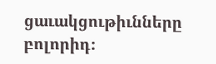ցաւակցութիւնները բոլորիդ։